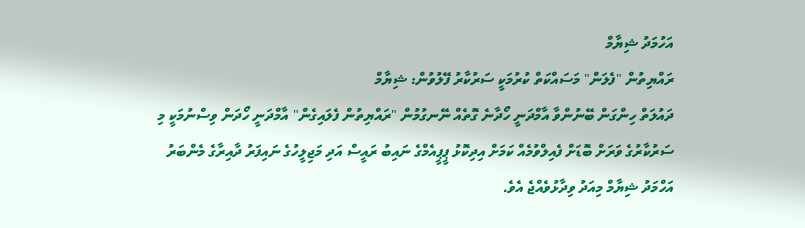އަހުމަދު ޝިޔާމް
ރައްޔިތުން "ފެލަން" މަސައްކަތް ކުރުމަކީ ސަރުކާރު ފޭލުވުން: ޝިޔާމް
ދައުލަތް ހިންގަން ބޭނުންވާ އާމްދަނީ ހޯދާނެ ގޮތެއް ނޭނގުމުން "ރައްޔިތުން ފެލައިގެން" އާމްދަނީ ހޯދަން ވިސްނުމަކީ މި ސަރުކާރުގެ ވަރަށް ބޮޑަށް ފެއިލްވުމެއް ކަމަށް އިދިކޮޅު ޕީޕީއެމްގެ ނައިބު ރައީސް އަދި މަޖިލީހުގެ ނައިފަރު ދާއިރާގެ މެންބަރު އަހްމަދު ޝިޔާމް މިއަދު ވިދާޅުވެއްޖެ އެވެ.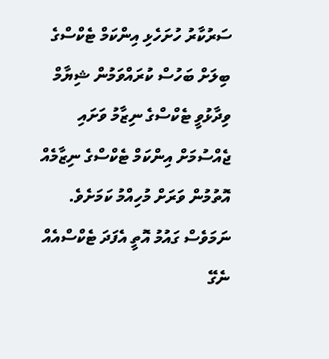ސަރުކާރު ހުށަހެޅި އިންކަމް ޓެކްސްގެ ބިލަށް ބަހުސް ކުރައްވަމުން ޝިޔާމް ވިދާޅުވީ ޓެކްސްގެ ނިޒާމު ވަށައި ޖެއްސުމަށް އިންކަމް ޓެކްސްގެ ނިޒާމެއް އޮތުމުން ވަރަށް މުހިއްމު ކަމަށެވެ. ނަމަވެސް ގައުމު އޮތީ އެފަދަ ޓެކްސްއެއް ނެގޭ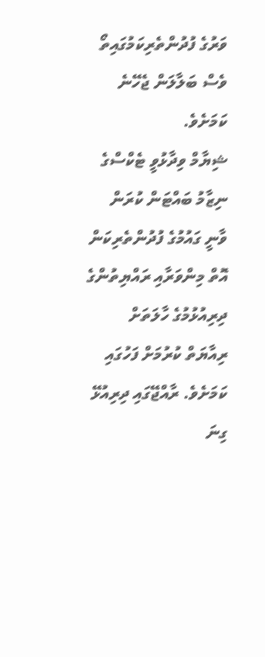ވަރުގެ ފުދުންތެރިކަމުގައިތޯ ވެސް ބަލާލަން ޖެހޭނެ ކަމަށެވެ.
ޝިޔާމް ވިދާޅުވީ ޓެކްސްގެ ނިޒާމު ބައްޓަން ކުރަން ވާނީ ގައުމުގެ ފުދުންތެރިކަން އޮތް މިންވަރާއި ރައްޔިތުންގެ ދިރިއުޅުމުގެ ހާލަތަށް ރިއާޔަތް ކުރުމަށް ފަހުގައި ކަމަށެވެ. ރާއްޖޭގައި ދިރިއުޅޭ ގިނަ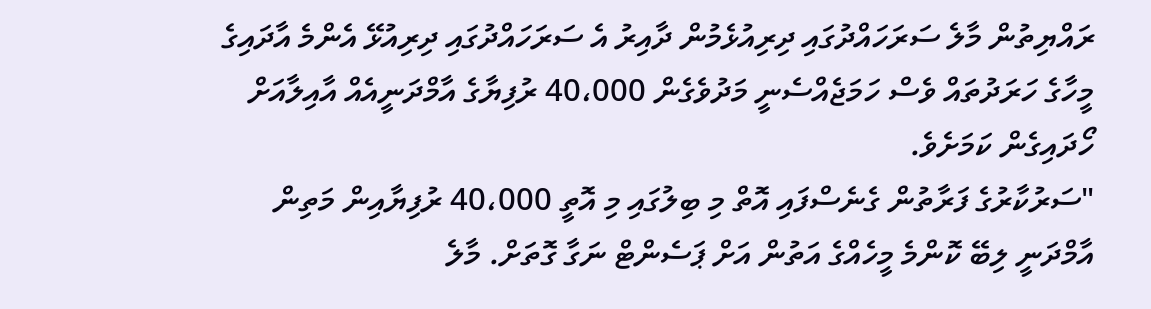ރައްޔިތުން މާލެ ސަރަހައްދުގައި ދިރިއުޅެމުން ދާއިރު އެ ސަރަހައްދުގައި ދިރިއުޅޭ އެންމެ އާދައިގެ މީހާގެ ހަރަދުތައް ވެސް ހަމަޖެއްސެނީ މަދުވެގެން 40،000 ރުފިޔާގެ އާމްދަނީއެއް އާއިލާއަށް ހޯދައިގެން ކަމަށެވެ.
"ސަރުކާރުގެ ފަރާތުން ގެނެސްފައި އޮތް މި ބިލުގައި މި އޮތީ 40،000 ރުފިޔާއިން މަތިން އާމްދަނީ ލިބޭ ކޮންމެ މީހެއްގެ އަތުން އަށް ޕަސެންޓް ނަގާ ގޮތަށް. މާލެ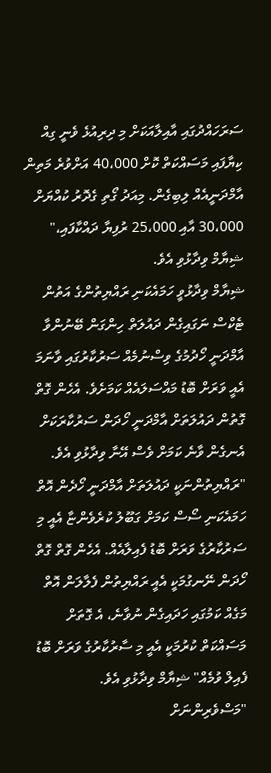ސަރަހައްދުގައި އާއިލާއަކަށް މި ދިރިއުޅެ ވެނީ ގިއް ކިޔާފައި މަސައްކަތް ކޮށް 40،000 އަށްވުރެ މަތިން އާމްދަނީއެއް ލިބިގެން. މިއަދު ގޯތި ގެދޮރު ކުއްޔަށް 30،000 އާއި 25،000 ރުފިޔާ ދައްކާފައި،" ޝިޔާމް ވިދާޅުވި އެވެ.
ޝިޔާމް ވިދާޅުވީ ހަމައެކަނި ރައްޔިތުންގެ އަތުން ޓެކްސް ނަގައިގެން ދައުލަތް ހިންގަން ބޭނުންވާ އާމްދަނީ ހޯދުމުގެ ވިސްނުމެއް ސަރުކާރުގައި ވާނަމަ އެއީ ވަރަށް ބޮޑު މައްސަލައެއް ކަމަށެވެ. އެހެން ގޮތް ގޮތުން ދައުލަތަށް އާމްދަނީ ހޯދަން ސަރުކާރަކަށް އެނގެން ވާނެ ކަމަށް ވެސް އޭނާ ވިދާޅުވި އެވެ.
"ރައްޔިތުންނަކީ ދައުލަތަށް އާމްދަނީ ހޯދެން އޮތް ހަމައެކަނި ސޯސް ކަމަށް ގަބޫލު ކުރެވެންޏާ އެއީ މި ސަރުކާރުގެ ވަރަށް ބޮޑު ފެއިލާއެއް. އެހެން ގޮތް ގޮތް ހޯދަން ނޭނގުމަކީ އެއީ ރައްޔިތުން ފެލާލަން އޮތް މަގެއް ކަމުގައި ހަދައިގެން ނުވާނެ، އެ ގޮތަށް މަސައްކަތް ކުރުމަކީ އެއީ މި ސާރުކާރުގެ ވަރަށް ބޮޑު ފެއިލް ވުމެއް" ޝިޔާމް ވިދާޅުވި އެވެ. "މަސްވެރިންނަށް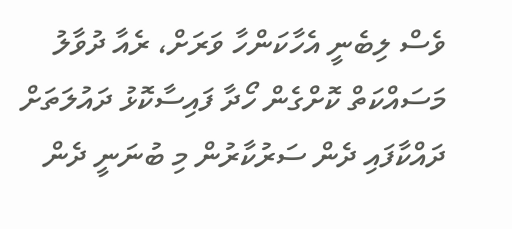ވެސް ލިބެނީ އެހާކަންހާ ވަރަށް، ރެއާ ދުވާލު މަސައްކަތް ކޮށްގެން ހޯދާ ފައިސާކޮޅު ދައުލަތަށް ދައްކާފައި ދެން ސަރުކާރުން މި ބުނަނީ ދެން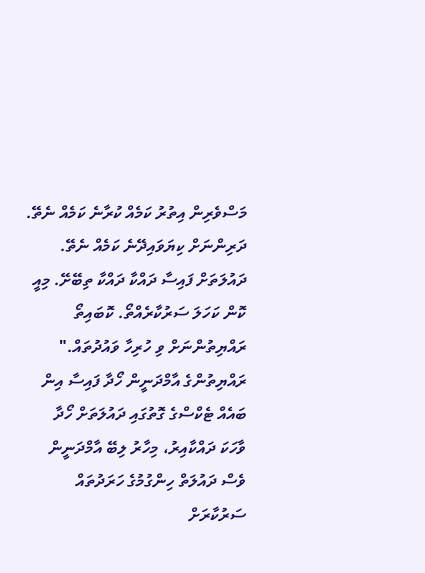މަސްވެރިން އިތުރު ކަމެއް ކުރާނެ ކަމެއް ނެތޭ. ދަރިންނަށް ކިޔަވައިދޭނެ ކަމެއް ނެތޭ. ދައުލަތަށް ފައިސާ ދައްކާ ދައްކާ ތިބޭށޭ. މިއީ ކޮން ކަހަލަ ސަރުކާރެއްތޯ. ކޮބައިތޯ ރައްޔިތުންނަށް ވި ހުރިހާ ވައުދުތައް."
ރައްޔިތުންގެ އާމްދަނީން ހޯދާ ފައިސާ އިން ބައެއް ޓެކްސްގެ ގޮތުގައި ދައުލަތަށް ހޯދާ ވާހަކަ ދައްކާއިރު، މިހާރު ލިބޭ އާމްދަނީން ވެސް ދައުލަތް ހިންގުމުގެ ހަރަދުތައް ސަރުކާރަށް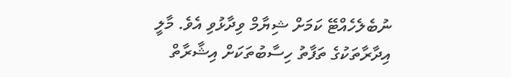ނުބެލެހެއްޓޭ ކަމަށް ޝިޔާމް ވިދާޅުވި އެވެ. މާލީ އިދާރާތަކުގެ ތަފާތު ހިސާބުތަކަށް އިޝާރާތް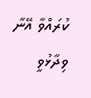ކުރައްވާ އޭނާ ވިދާޅުވީ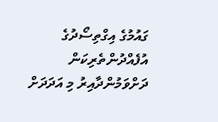ގައުމުގެ އިގްތިސޯދުގެ އުފެއްދުންތެރިކަން ދަށްވަމުންދާއިރު މި އަދަދަށް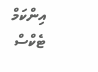އިންކަމް ޓެކްސް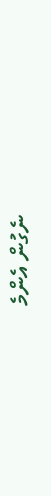ނެގުން އެންމެ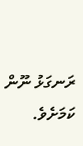ރަނގަޅު ނޫން ކަމަށެވެ.